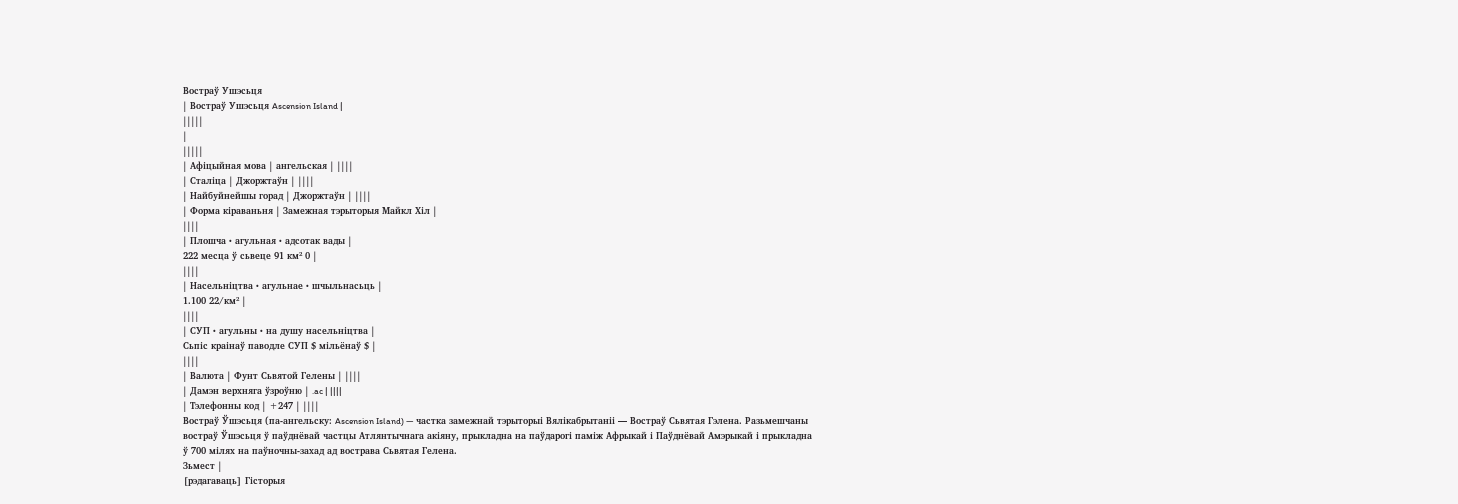Востраў Ушэсьця
| Востраў Ушэсьця Ascension Island |
|||||
|
|||||
| Афіцыйная мова | ангельская | ||||
| Сталіца | Джоржтаўн | ||||
| Найбуйнейшы горад | Джоржтаўн | ||||
| Форма кіраваньня | Замежная тэрыторыя Майкл Хіл |
||||
| Плошча • агульная • адсотак вады |
222 месца ў сьвеце 91 км² 0 |
||||
| Насельніцтва • агульнае • шчыльнасьць |
1.100 22/км² |
||||
| СУП • агульны • на душу насельніцтва |
Сьпіс краінаў паводле СУП $ мільёнаў $ |
||||
| Валюта | Фунт Сьвятой Гелены | ||||
| Дамэн верхняга ўзроўню | .ac | ||||
| Тэлефонны код | +247 | ||||
Востраў Ўшэсьця (па-ангельску: Ascension Island) — частка замежнай тэрыторыі Вялікабрытаніі — Востраў Сьвятая Гэлена. Разьмешчаны востраў Ўшэсьця ў паўднёвай частцы Атлянтычнага акіяну, прыкладна на паўдарогі паміж Афрыкай і Паўднёвай Амэрыкай і прыкладна ў 700 мілях на паўночны-захад ад вострава Сьвятая Гелена.
Зьмест |
[рэдагаваць] Гісторыя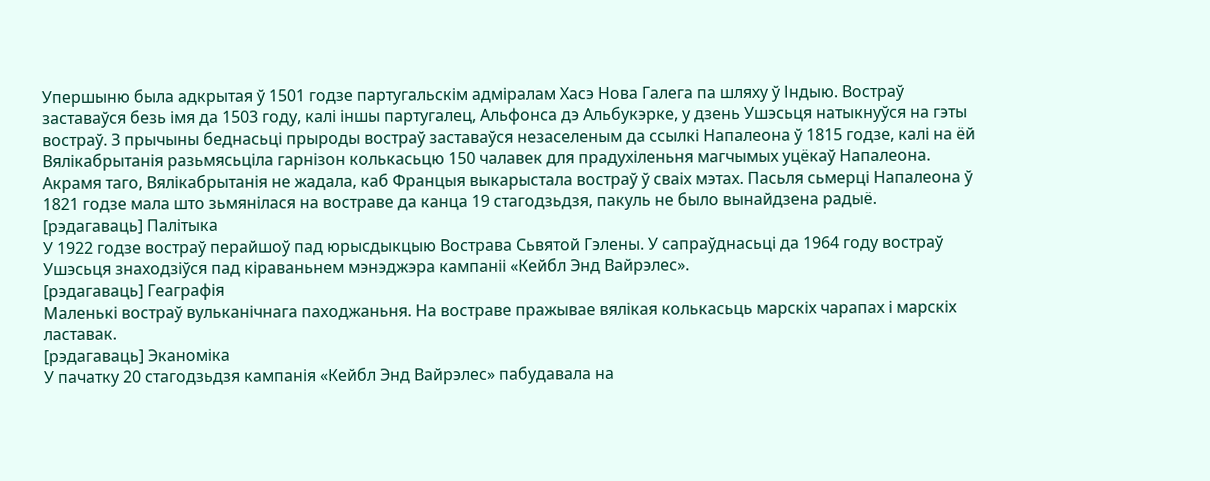Упершыню была адкрытая ў 1501 годзе партугальскім адміралам Хасэ Нова Галега па шляху ў Індыю. Востраў заставаўся безь імя да 1503 году, калі іншы партугалец, Альфонса дэ Альбукэрке, у дзень Ушэсьця натыкнуўся на гэты востраў. З прычыны беднасьці прыроды востраў заставаўся незаселеным да ссылкі Напалеона ў 1815 годзе, калі на ёй Вялікабрытанія разьмясьціла гарнізон колькасьцю 150 чалавек для прадухіленьня магчымых уцёкаў Напалеона. Акрамя таго, Вялікабрытанія не жадала, каб Францыя выкарыстала востраў ў сваіх мэтах. Пасьля сьмерці Напалеона ў 1821 годзе мала што зьмянілася на востраве да канца 19 стагодзьдзя, пакуль не было вынайдзена радыё.
[рэдагаваць] Палітыка
У 1922 годзе востраў перайшоў пад юрысдыкцыю Вострава Сьвятой Гэлены. У сапраўднасьці да 1964 году востраў Ушэсьця знаходзіўся пад кіраваньнем мэнэджэра кампаніі «Кейбл Энд Вайрэлес».
[рэдагаваць] Геаграфія
Маленькі востраў вульканічнага паходжаньня. На востраве пражывае вялікая колькасьць марскіх чарапах і марскіх ластавак.
[рэдагаваць] Эканоміка
У пачатку 20 стагодзьдзя кампанія «Кейбл Энд Вайрэлес» пабудавала на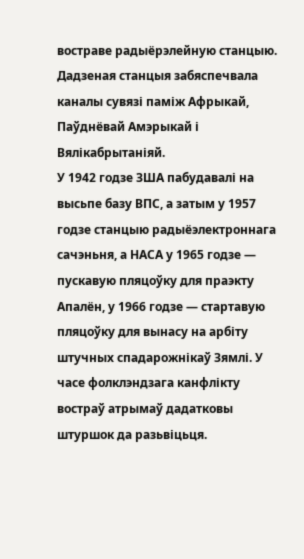востраве радыёрэлейную станцыю. Дадзеная станцыя забяспечвала каналы сувязі паміж Афрыкай, Паўднёвай Амэрыкай і Вялікабрытаніяй.
У 1942 годзе ЗША пабудавалі на высьпе базу ВПС, а затым у 1957 годзе станцыю радыёэлектроннага сачэньня, а НАСА у 1965 годзе — пускавую пляцоўку для праэкту Апалён, у 1966 годзе — стартавую пляцоўку для вынасу на арбіту штучных спадарожнікаў Зямлі. У часе фолклэндзага канфлікту востраў атрымаў дадатковы штуршок да разьвіцьця.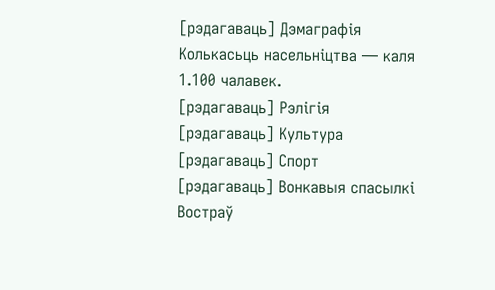[рэдагаваць] Дэмаграфія
Колькасьць насельніцтва — каля 1.100 чалавек.
[рэдагаваць] Рэлігія
[рэдагаваць] Культура
[рэдагаваць] Спорт
[рэдагаваць] Вонкавыя спасылкі
Востраў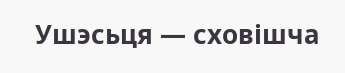Ушэсьця — сховішча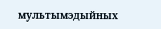мультымэдыйных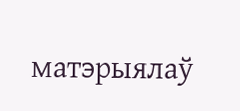матэрыялаў